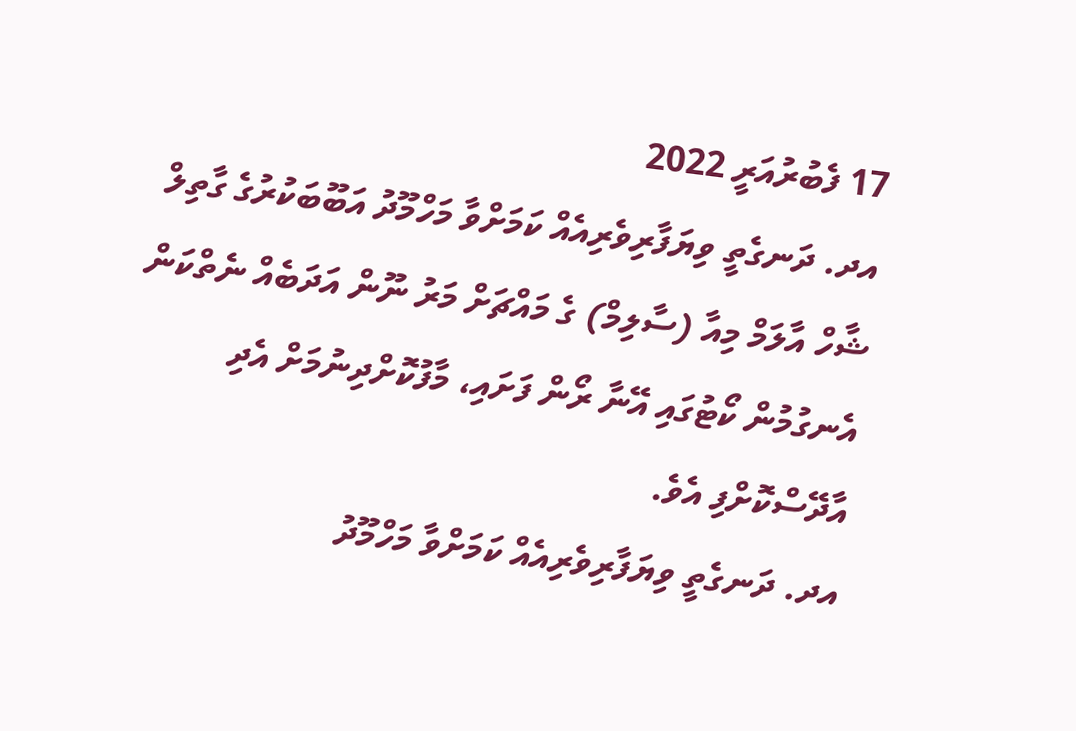17 ފެބުރުއަރީ 2022
އދ. ދަނގެތީ ވިޔަފާރިވެރިއެއް ކަމަށްވާ މަހްމޫދު އަބޫބަކުރުގެ ގާތިލް ޝާހް އާލަމް މިއާ (ސާލިމް) ގެ މައްޗަށް މަރު ނޫން އަދަބެއް ނެތްކަން އެނގުމުން ކޯޓުގައި އޭނާ ރޯން ފަށައި، މާފުކޮށްދިނުމަށް އެދި އާދޭސްކޮށްފި އެވެ.
އދ. ދަނގެތީ ވިޔަފާރިވެރިއެއް ކަމަށްވާ މަހްމޫދު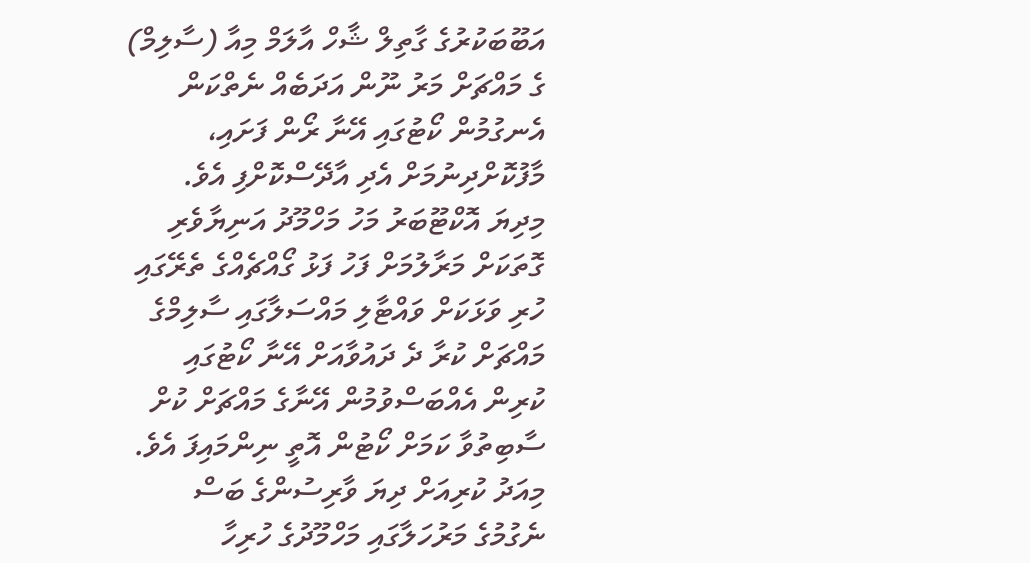އަބޫބަކުރުގެ ގާތިލް ޝާހް އާލަމް މިއާ (ސާލިމް) ގެ މައްޗަށް މަރު ނޫން އަދަބެއް ނެތްކަން އެނގުމުން ކޯޓުގައި އޭނާ ރޯން ފަށައި، މާފުކޮށްދިނުމަށް އެދި އާދޭސްކޮށްފި އެވެ.
މިދިޔަ އޮކްޓޫބަރު މަހު މަހްމޫދު އަނިޔާވެރި ގޮތަކަށް މަރާލުމަށް ފަހު ފަޅު ގޯއްޗެއްގެ ތެރޭގައި ހުރި ވަޅަކަށް ވައްޓާލި މައްސަލާގައި ސާލިމްގެ މައްޗަށް ކުރާ ދެ ދައުވާއަށް އޭނާ ކޯޓުގައި ކުރިން އެއްބަސްވުމުން އޭނާގެ މައްޗަށް ކުށް ސާބިތުވާ ކަމަށް ކޯޓުން އޮތީ ނިންމައިފަ އެވެ.
މިއަދު ކުރިއަށް ދިޔަ ވާރިސުންގެ ބަސް ނެގުމުގެ މަރުހަލާގައި މަހްމޫދުގެ ހުރިހާ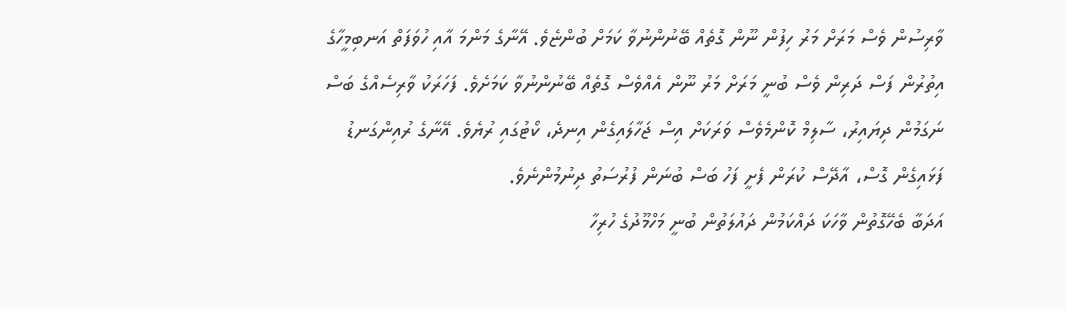ވާރިސުން ވެސް މަރަށް މަރު ހިފުން ނޫން ގޮތެއް ބޭނުންނުވާ ކަމަށް ބުންޏެވެ. އޭނާގެ މަންމަ އާއި ހުވަފަތް އަނބިމީހާގެ އިތުރުން ފަސް ދަރިން ވެސް ބުނީ މަރަށް މަރު ނޫން އެއްވެސް ގޮތެއް ބޭނުންނުވާ ކަމަށެވެ. ފަހަރަކު ވާރިސެއްގެ ބަސް ނަގަމުން ދިޔައިރު، ސާލިމް ކޮންމެވެސް ވަރަކަށް އިސް ޖަހާލައިގެން އިނދެ، ކޯޓުގައި ރުޔެވެ. އޭނާގެ ރުއިންގަނޑު ފަޅައިގެން ގޮސް، އާދޭސް ކުރަން ފެށީ ފަހު ބަސް ބުނަން ފުރުސަތު ދިނުމުންނެވެ.
އަދަބާ ބެހޭގޮތުން ވާހަކަ ދައްކަމުން ދައުލަތުން ބުނީ މަހްމޫދުގެ ހުރިހާ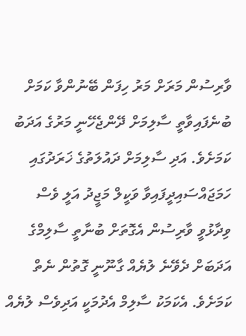ވާރިސުން މަރަށް މަރު ހިފަން ބޭނުންވާ ކަމަށް ބުނެފައިވާތީ ސާލިމަށް ދޭންޖެހޭނީ މަރުގެ އަދަބު ކަމަށެވެ. އަދި ސާލިމަށް ދައުލަތުގެ ޚަރަދުގައި ހަމަޖައްސައިދީފައިވާ ވަކީލް މަޖީދު އަލީ ވެސް ވިދާޅުވީ ވާރިސުން އެގޮތަށް ބުނާތީ ސާލިމްގެ އަދަބަށް ދެވޭނެ ލުޔެއް ގާނޫނީ ގޮތުން ނެތް ކަމަށެވެ. އެކަމަކު ސާލިމް އެދުމަކީ އަދިވެސް ލުޔެއް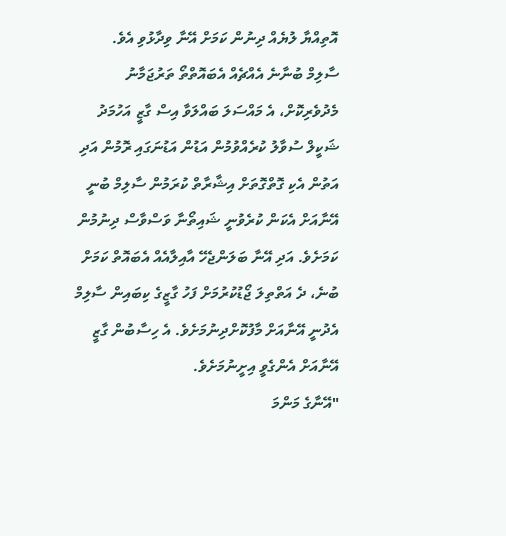އޮތިއްޔާ ލުޔެއް ދިނުން ކަމަށް އޭނާ ވިދާޅުވި އެވެ.
ސާލިމް ބުނާނެ އެއްޗެއް އެބައޮތްތޯ ތަރުޖަމާނު މެދުވެރިކޮށް، އެ މައްސަލަ ބައްލަވާ އިސް ގާޒީ އަހުމަދު ޝަކީލް ސުވާލު ކުރެއްވުމުން އަޑުން އަޑުނަގައި ރޮމުން އަދި އަތުން އެކި ގޮތްގޮތަށް އިޝާރާތް ކުރަމުން ސާލިމް ބުނީ އޭނާއަށް އެކަން ކުރެވުނީ ޝައިތޯނާ ވަސްވާސް ދިނުމުން ކަމަށެވެ. އަދި އޭނާ ބަލަންޖެހޭ އާއިލާއެއް އެބައޮތް ކަމަށް ބުނެ، ދެ އަތްތިލަ ޖޯޑުކުރުމަށް ފަހު ގާޒީގެ ކިބައިން ސާލިމް އެދުނީ އޭނާއަށް މާފުކޮށްދިނުމަށެވެ. އެ ހިސާބުން ގާޒީ އޭނާއަށް އެންގެވީ އިށީނުމަށެވެ.
"އޭނާގެ މަންމަ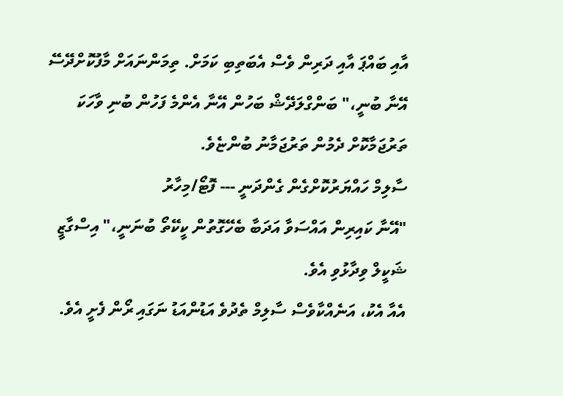އާއި ބައްޕަ އާއި ދަރިން ވެސް އެބަތިބި ކަމަށް. ތިމަންނައަށް މާފުކޮށްދޭސޭ އޭނާ ބުނީ،" ބަންގްލަދޭޝް ބަހުން އޭނާ އެންމެ ފަހުން ބުނި ވާހަކަ ތަރުޖަމާކޮށް ދެމުން ތަރުޖަމާނު ބުންޏެވެ.
ސާލިމް ހައްޔަރުކޮށްގެން ގެންދަނީ --- ފޮޓޯ/މިހާރު
"އޭނާ ކައިރިން އައްސަވާ އަދަބާ ބެހޭގޮތުން ކީކޭތޯ ބުނަނީ،" އިސްގާޒީ ޝަކީލް ވިދާޅުވި އެވެ.
އެއާ އެކު، އަނެއްކާވެސް ސާލިމް ތެދުވެ އަޑުންއަޑު ނަގައި ރޯން ފެށީ އެވެ.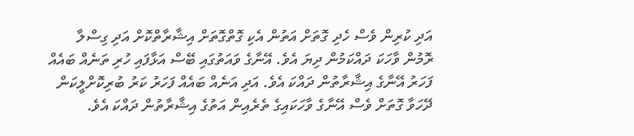އަދި ކުރިން ވެސް ހެދި ގޮތަށް އަތުން އެކި ގޮތްގޮތަށް އިޝާރާތްކޮށް އަދި ގިސްލާ ރޮމުން ވާހަކަ ދައްކަމުން ދިޔަ އެވެ. އޭނާގެ ވައަތުގައި ބޭސް އަޅާފައި ހުރި ތަނެއް ބައެއް ފަހަރު އޭނާގެ އިޝާރާތުން ދައްކަ އެވެ. އަދި އަނެއް ބައެއް ފަހަރު ކަރު ބުރިކޮށްލީކަން ދޭހަވާ ގޮތަށް ވެސް އޭނާގެ ވާހަކައިގެ ތެރެއިން އަތުގެ އިޝާރާތުން ދައްކަ އެވެ.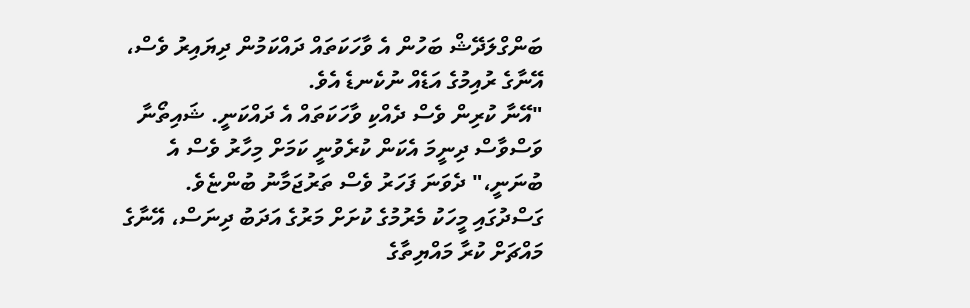ބަންގްލަދޭޝް ބަހުން އެ ވާހަކަތައް ދައްކަމުން ދިޔައިރު ވެސް، އޭނާގެ ރުއިމުގެ އަޑެއް ނުކެނޑެ އެވެ.
"އޭނާ ކުރިން ވެސް ދެއްކި ވާހަކަތައް އެ ދައްކަނީ. ޝައިތޯނާ ވަސްވާސް ދިނީމަ އެކަން ކުރެވުނީ ކަމަށް މިހާރު ވެސް އެ ބުނަނީ،" ދެވަނަ ފަހަރު ވެސް ތަރުޖަމާނު ބުންޏެވެ.
ގަސްދުގައި މީހަކު މެރުމުގެ ކުށަށް މަރުގެ އަދަބު ދިނަސް، އޭނާގެ މައްޗަށް ކުރާ މައްޔިތާގެ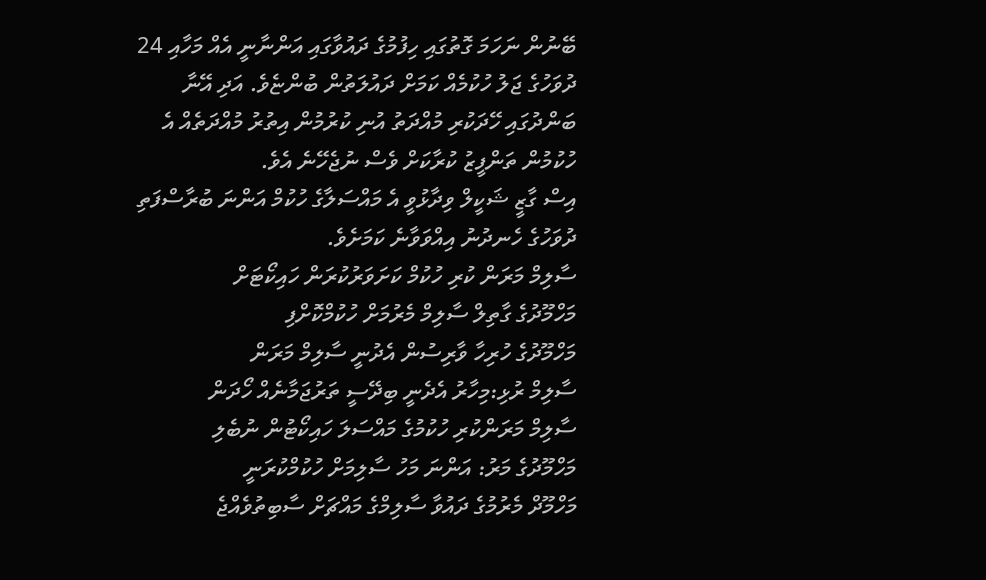ބޭނުން ނަހަމަ ގޮތުގައި ހިފުމުގެ ދައުވާގައި އަންނާނީ އެއް މަހާއި 24 ދުވަހުގެ ޖަލު ހުކުމެއް ކަމަށް ދައުލަތުން ބުންޏެވެ. އަދި އޭނާ ބަންދުގައި ހޭދަކުރި މުއްދަތު އުނި ކުރުމުން އިތުރު މުއްދަތެއް އެ ހުކުމުން ތަންފީޒު ކުރާކަށް ވެސް ނުޖެހޭނެ އެވެ.
އިސް ގާޒީ ޝަކީލް ވިދާޅުވީ އެ މައްސަލާގެ ހުކުމް އަންނަ ބުރާސްފަތި ދުވަހުގެ ހެނދުނު އިއްވަވާނެ ކަމަށެވެ.
ސާލިމް މަރަން ކުރި ހުކުމް ކަށަވަރުކުރަން ހައިކޯޓަށް
މަހްމޫދުގެ ގާތިލް ސާލިމް މެރުމަށް ހުކުމްކޮށްފި
މަހްމޫދުގެ ހުރިހާ ވާރިސުން އެދުނީ ސާލިމް މަރަން
ސާލިމް ރުޅި:މިހާރު އެދެނީ ބިދޭސީ ތަރުޖަމާނެއް ހޯދަން
ސާލިމް މަރަންކުރި ހުކުމުގެ މައްސަލަ ހައިކޯޓުން ނުބެލި
މަހްމޫދުގެ މަރު: އަންނަ މަހު ސާލިމަށް ހުކުމްކުރަނީ
މަހްމޫދް މެރުމުގެ ދައުވާ ސާލިމްގެ މައްޗަށް ސާބިތުވެއްޖެ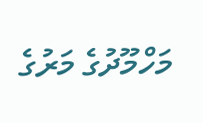މަހްމޫދުގެ މަރުގެ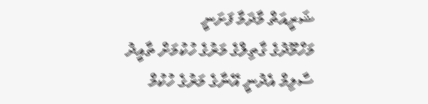ޝަރީއަތް މާދަމާ ފަށަނީ
މަހްމޫދުގެ ގާތިލްގެ މަރުގެ ހުކުމަށް ތާއީދު
ސާލިމް އެދުނީ އޭނާގެ މަރުގެ ހުކުމް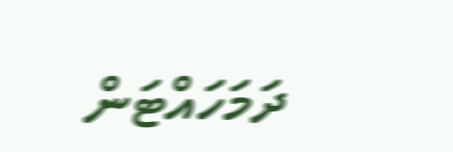ދަމަހައްޓަން